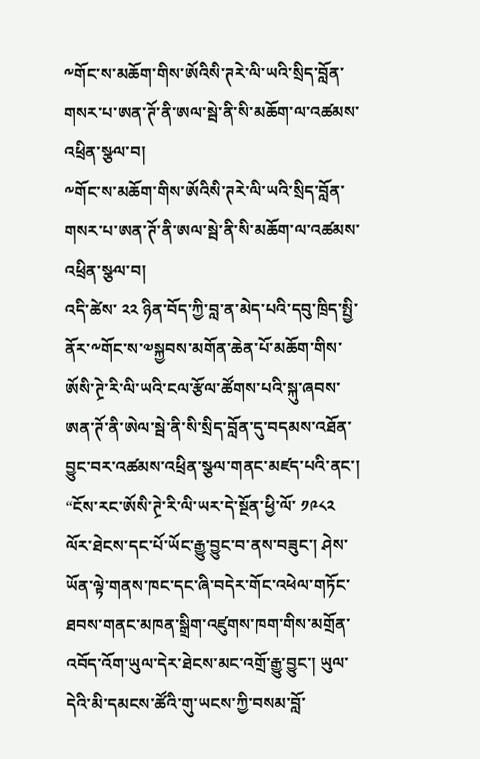༸གོང་ས་མཆོག་གིས་ཨོའིསི་ཊརེ་ལི་ཡའི་སྲིད་བློན་གསར་པ་ཨན་ཊོ་ནི་ཨལ་སྦེ་ནི་སི་མཆོག་ལ་འཚམས་འཕྲིན་སྩལ་བ།
༸གོང་ས་མཆོག་གིས་ཨོའིསི་ཊརེ་ལི་ཡའི་སྲིད་བློན་གསར་པ་ཨན་ཊོ་ནི་ཨལ་སྦེ་ནི་སི་མཆོག་ལ་འཚམས་འཕྲིན་སྩལ་བ།
འདི་ཚེས་ ༢༢ ཉིན་བོད་ཀྱི་བླ་ན་མེད་པའི་དབུ་ཁྲིད་སྤྱི་ནོར་༸གོང་ས་༧སྐྱབས་མགོན་ཆེན་པོ་མཆོག་གིས་ཨོསི་ཊྲེ་རི་ལི་ཡའི་ངལ་རྩོལ་ཚོགས་པའི་སྐུ་ཞབས་ཨན་ཊོ་ནི་ཨེལ་སྦེ་ནི་སི་སྲིད་བློན་དུ་བདམས་འཐོན་བྱུང་བར་འཚམས་འཕྲིན་སྩལ་གནང་མཛད་པའི་ནང་།
“ངོས་རང་ཨོསི་ཊྲེ་རི་ལི་ཡར་དེ་སྔོན་ཕྱི་ལོ་ ༡༩༨༢ ལོར་ཐེངས་དང་པོ་ཡོང་རྒྱུ་བྱུང་བ་ནས་བཟུང་། ཤེས་ཡོན་ལྟེ་གནས་ཁང་དང་ཞི་བདེར་གོང་འཕེལ་གཏོང་ཐབས་གནང་མཁན་སྒྲིག་འཛུགས་ཁག་གིས་མགྲོན་འབོད་འོག་ཡུལ་དེར་ཐེངས་མང་འགྲོ་རྒྱུ་བྱུང་། ཡུལ་དེའི་མི་དམངས་ཚོའི་གུ་ཡངས་ཀྱི་བསམ་བློ་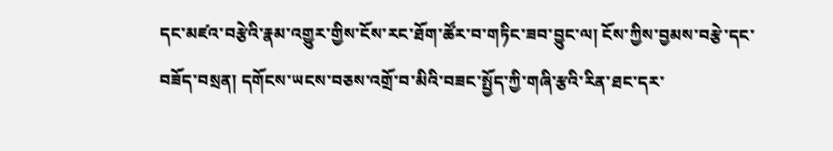དང་མཛའ་བརྩེའི་རྣམ་འགྱུར་གྱིས་ངོས་རང་ཐོག་ཚོར་བ་གཏིང་ཟབ་བྱུང་ལ། ངོས་ཀྱིས་བྱམས་བརྩེ་དང་བཟོད་བསྲན། དགོངས་ཡངས་བཅས་འགྲོ་བ་མིའི་བཟང་སྤྱོད་ཀྱི་གཞི་རྩའི་རིན་ཐང་དར་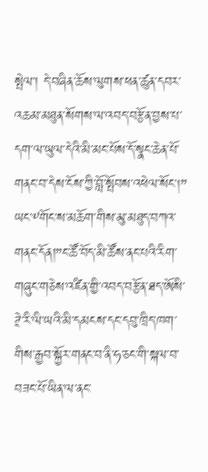སྤེལ་། དེ་བཞིན་ཆོས་ལུགས་ཕན་ཚུན་དབར་འཆམ་མཐུན་སོགས་ལ་འབད་བརྩོན་བྱས་པ་དག་ལ་ཡུལ་དེའི་མི་མང་པོས་དོ་སྣང་ཆེན་པོ་གནང་བ་དེས་ངོས་ཀྱི་བློ་སྤོབས་འཕེལ་སོང།”
ཡང་༸གོང་ས་མཆོག་གིས་མུ་མཐུད་བཀའ་གནང་དོན།”ང་ཚོ་བོད་མི་ཚོས་ནང་པའི་རིག་གཞུང་གཅེས་འཛིན་གྱི་འབད་བརྩོན་ཐད་ཨོསི་ཊྲེ་རི་ལི་ཡའི་མི་དམངས་དང་དབུ་ཁྲིད་ཁག་གིས་རྒྱབ་སྐྱོར་གནང་བ་ནི་ཧ་ཅང་གི་སྐལ་བ་བཟང་པོ་ཡིན་ལ་ནང་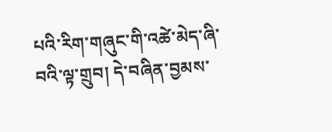པའི་རིག་གཞུང་གི་འཚེ་མེད་ཞི་བའི་ལྟ་གྲུབ། དེ་བཞིན་བྱམས་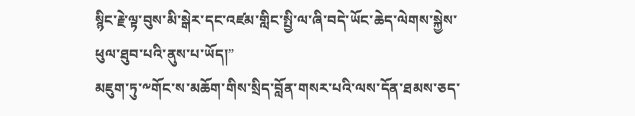སྙིང་རྗེ་ལྟ་བུས་མི་སྒེར་དང་འཛམ་གླིང་སྤྱི་ལ་ཞི་བདེ་ཡོང་ཆེད་ལེགས་སྐྱེས་ཕུལ་ཐུབ་པའི་ནུས་པ་ཡོད།”
མཇུག་ཏུ་༸གོང་ས་མཆོག་གིས་སྲིད་བློན་གསར་པའི་ལས་དོན་ཐམས་ཅད་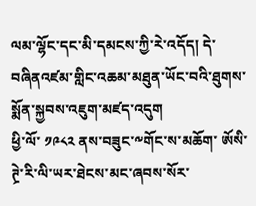ལམ་ལྷོང་དང་མི་དམངས་ཀྱི་རེ་འདོད། དེ་བཞིནའཛམ་གླིང་འཆམ་མཐུན་ཡོང་བའི་ཐུགས་སྨོན་སྐྱབས་འཇུག་མཛད་འདུག
ཕྱི་ལོ་ ༡༩༨༢ ནས་བཟུང་༸གོང་ས་མཆོག་ ཨོསི་ཊྲེ་རི་ལི་ཡར་ཐེངས་མང་ཞབས་སོར་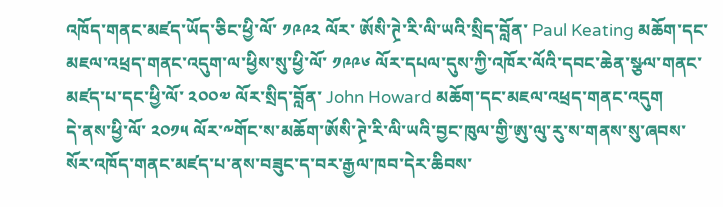འཁོད་གནང་མཛད་ཡོད་ཅིང་ཕྱི་ལོ་ ༡༩༩༢ ལོར་ ཨོསི་ཊྲེ་རི་ལི་ཡའི་སྲིད་བློན་ Paul Keating མཆོག་དང་མཇལ་འཕྲད་གནང་འདུག་ལ་ཕྱིས་སུ་ཕྱི་ལོ་ ༡༩༩༦ ལོར་དཔལ་དུས་ཀྱི་འཁོར་ལོའི་དབང་ཆེན་སྩལ་གནང་མཛད་པ་དང་ཕྱི་ལོ་ ༢༠༠༧ ལོར་སྲིད་བློན་ John Howard མཆོག་དང་མཇལ་འཕྲད་གནང་འདུག
དེ་ནས་ཕྱི་ལོ་ ༢༠༡༥ ལོར་༸གོང་ས་མཆོག་ཨོསི་ཊྲེ་རི་ལི་ཡའི་བྱང་ཁུལ་གྱི་ཨུ་ལུ་རུ་ས་གནས་སུ་ཞབས་སོར་འཁོད་གནང་མཛད་པ་ནས་བཟུང་ད་བར་རྒྱལ་ཁབ་དེར་ཆིབས་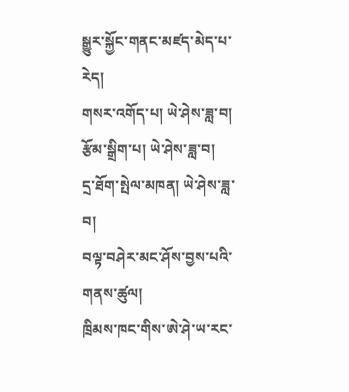སྒྱུར་སྐྱོང་གནང་མཛད་མེད་པ་རེད།
གསར་འགོད་པ། ཡེ་ཤེས་ཟླ་བ།
རྩོམ་སྒྲིག་པ། ཡེ་ཤེས་ཟླ་བ།
དྲ་ཐོག་སྤེལ་མཁན། ཡེ་ཤེས་ཟླ་བ།
བལྟ་བཤེར་མང་ཤོས་བྱས་པའི་གནས་ཚུལ།
ཁྲིམས་ཁང་གིས་ཨེ་ཤེ་ཡ་རང་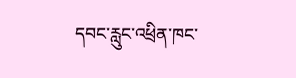དབང་རླུང་འཕྲིན་ཁང་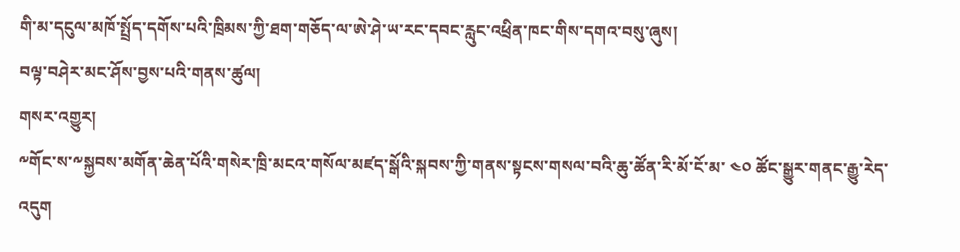གི་མ་དངུལ་མཁོ་སྤྲོད་དགོས་པའི་ཁྲིམས་ཀྱི་ཐག་གཅོད་ལ་ཨེ་ཤེ་ཡ་རང་དབང་རླུང་འཕྲིན་ཁང་གིས་དགའ་བསུ་ཞུས།
བལྟ་བཤེར་མང་ཤོས་བྱས་པའི་གནས་ཚུལ།
གསར་འགྱུར།
༸གོང་ས་༸སྐྱབས་མགོན་ཆེན་པོའི་གསེར་ཁྲི་མངའ་གསོལ་མཛད་སྒོའི་སྐབས་ཀྱི་གནས་སྟངས་གསལ་བའི་ཆུ་ཚོན་རི་མོ་ངོ་མ་ ༤༠ ཚོང་སྒྱུར་གནང་རྒྱུ་རེད་འདུག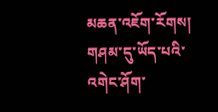མཆན་འཇོག་རོགས།
གཤམ་དུ་ཡོད་པའི་འགེང་ཤོག་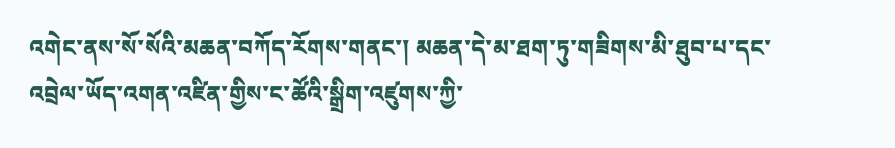འགེང་ནས་སོ་སོའི་མཆན་བཀོད་རོགས་གནང་། མཆན་དེ་མ་ཐག་ཏུ་གཟིགས་མི་ཐུབ་པ་དང་འབྲེལ་ཡོད་འགན་འཛིན་གྱིས་ང་ཚོའི་སྒྲིག་འཛུགས་ཀྱི་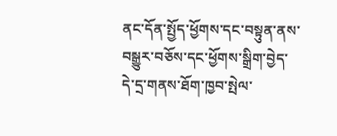ནང་དོན་སྤྱོད་ཕྱོགས་དང་བསྟུན་ནས་བསྒྱུར་བཅོས་དང་ཕྱོགས་སྒྲིག་བྱེད་དེ་དྲ་གནས་ཐོག་ཁྱབ་སྤེལ་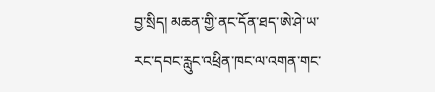བྱ་སྲིད། མཆན་གྱི་ནང་དོན་ཐད་ཨེ་ཤེ་ཡ་རང་དབང་རླུང་འཕྲིན་ཁང་ལ་འགན་གང་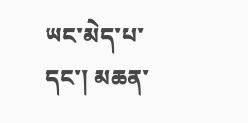ཡང་མེད་པ་དང་། མཆན་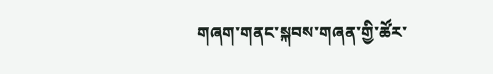གཞག་གནང་སྐབས་གཞན་གྱི་ཚོར་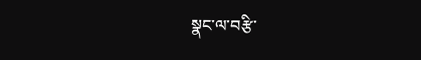སྣང་ལ་བརྩི་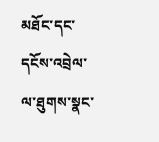མཐོང་དང་དངོས་འབྲེལ་ལ་ཐུགས་སྣང་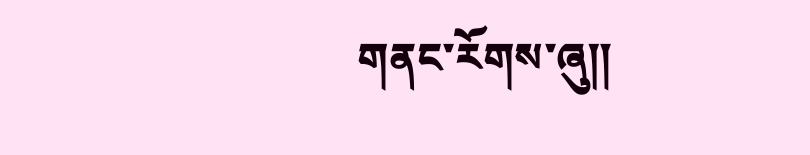གནང་རོགས་ཞུ༎